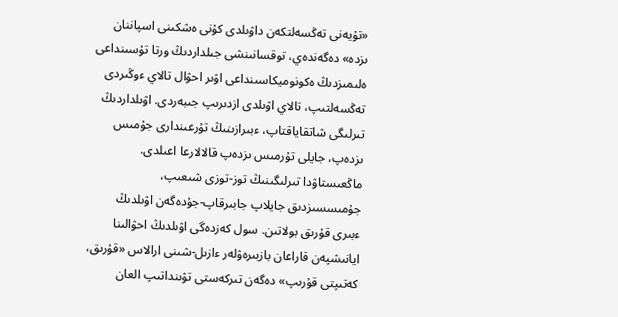«تۇيەنى تەڭسەلتكەن داۋىلدى كۇنى ەشكىنى اسپاننان ىزدە» دەگەندەي، توقسانىنشى جىلداردىڭ ورتا تۇسىنداعى ەلىمىزدىڭ ەكونوميكاسىنداعى اۋىر احۋال تالاي ءوڭىردى تەڭسەلتىپ، تالاي اۋىلدى ازدىرىپ جىبەردى. اۋىلداردىڭ تىرلىگى شاتقاياقتاپ، ءبىرازىنىڭ تۇرعىندارى جۇمىس ىزدەپ، جايلى تۇرمىس ىزدەپ قالالارعا اعىلدى. ماڭعىستاۋدا تىرلىگىنىڭ توز-توزى شىعىپ، جۇمىسسىزدىق جايلاپ جابىرقاپ-جۇدەگەن اۋىلدىڭ ءبىرى قۇرىق بولاتىن. سول كەزدەگى اۋىلدىڭ احۋالىنا ايانىشپەن قاراعان بازبىرەۋلەر ءازىل-شىنى ارالاس «قۇرىق، كەتىپتى قۇرىپ» دەگەن تىركەستى تۋىنداتىپ العان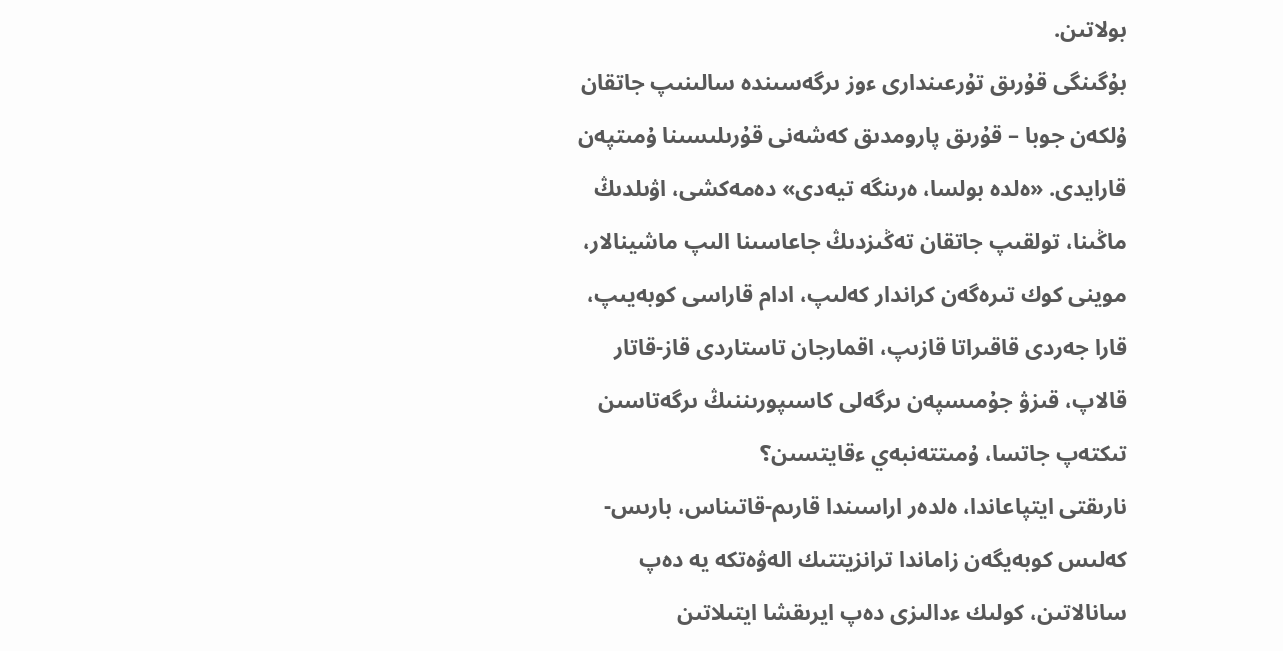بولاتىن.
بۇگىنگى قۇرىق تۇرعىندارى ءوز ىرگەسىندە سالىنىپ جاتقان ۇلكەن جوبا – قۇرىق پارومدىق كەشەنى قۇرىلىسىنا ۇمىتپەن قارايدى. «ەلدە بولسا، ەرىنگە تيەدى» دەمەكشى، اۋىلدىڭ ماڭىنا، تولقىپ جاتقان تەڭىزدىڭ جاعاسىنا الىپ ماشينالار، موينى كوك تىرەگەن كراندار كەلىپ، ادام قاراسى كوبەيىپ، قارا جەردى قاقىراتا قازىپ، اقمارجان تاستاردى قاز-قاتار قالاپ، قىزۋ جۇمىسپەن ىرگەلى كاسىپورىننىڭ ىرگەتاسىن تىكتەپ جاتسا، ۇمىتتەنبەي ءقايتسىن؟
نارىقتى ايتپاعاندا، ەلدەر اراسىندا قارىم-قاتىناس، بارىس-كەلىس كوبەيگەن زاماندا ترانزيتتىك الەۋەتكە يە دەپ سانالاتىن، كولىك ءدالىزى دەپ ايرىقشا ايتىلاتىن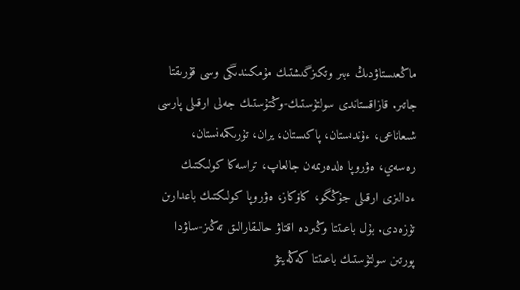ماڭعىستاۋدىڭ ءبىر وتكىزگىشتىك مۇمكىندىگى وسى قۇرىقتا جاتىر. قازاقستاندى سولتۇستىك-وڭتۇستىك جەلى ارقىلى پارسى شىعاناعى، ءۇندىستان، پاكىستان، يران، تۇرىكمەنستان، رەسەي، ەۋروپا ەلدەرىمەن جالعاپ، تراسەكا كولىكتىك ءدالىزى ارقىلى جۇڭگو، كاۆكاز، ەۋروپا كولىكتىك باعدارىن تۇزەدى. بۇل باعىتتا وڭىردە اقتاۋ حالىقارالىق تەڭىز-ساۋدا پورتىن سولتۇستىك باعىتتا كەڭەيتۋ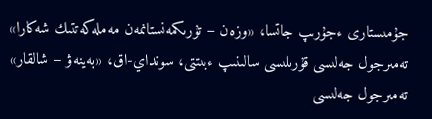جۇمىستارى ءجۇرىپ جاتسا، «وزەن – تۇرىكمەنستانمەن مەملەكەتتىك شەكارا» تەمىرجول جەلىسى قۇرىلىسى سالىنىپ ءبىتتى، سونداي-اق، «بەينەۋ – شالقار» تەمىرجول جەلىسى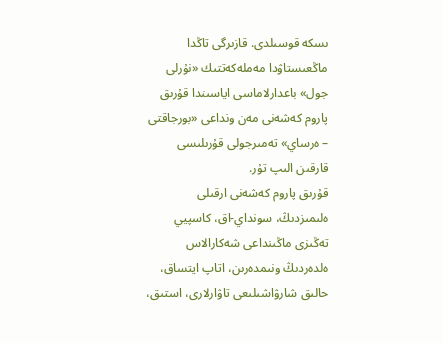ىسكە قوسىلدى. قازىرگى تاڭدا ماڭعىستاۋدا مەملەكەتتىك «نۇرلى جول» باعدارلاماسى اياسىندا قۇرىق پاروم كەشەنى مەن ونداعى «بورجاقتى – ەرساي» تەمىرجولى قۇرىلىسى قارقىن الىپ تۇر.
قۇرىق پاروم كەشەنى ارقىلى ەلىمىزدىڭ، سونداي-اق، كاسپيي تەڭىزى ماڭىنداعى شەكارالاس ەلدەردىڭ ونىمدەرىن، اتاپ ايتساق، حالىق شارۋاشىلىعى تاۋارلارى، استىق،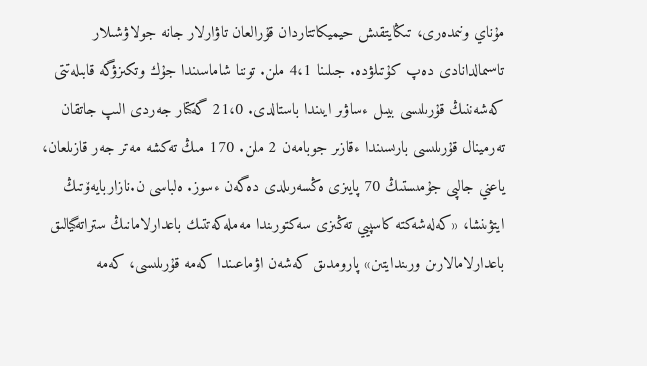مۇناي ونىمدەرى، تىڭايتقىش حيميكاتتاردان قۇرالعان تاۋارلار جانە جولاۋشىلار تاسىمالدانادى دەپ كۇتىلۋدە. جىلىنا 4،1 ملن. توننا شاماسىندا جۇك وتكىزۋگە قابىلەتتى كەشەننىڭ قۇرىلىسى بيىل ءساۋىر ايىندا باستالدى. 21،0 گەكتار جەردى الىپ جاتقان تەرمينال قۇرىلىسى بارىسىندا ءقازىر جوبامەن 2 ملن. 170 مىڭ تەكشە مەتر جەر قازىلعان، ياعني جالپى جۇمىستىڭ 70 پايىزى ەڭسەرىلدى دەگەن ءسوز. ەلباسى ن.نازاربايەۆتىڭ ايتۋىنشا، «كەلەشەكتە كاسپيي تەڭىزى سەكتورىندا مەملەكەتتىك باعدارلامانىڭ ستراتەگيالىق باعدارلامالارىن ورىندايتىن» پارومدىق كەشەن اۋماعىندا كەمە قۇرىلىسى، كەمە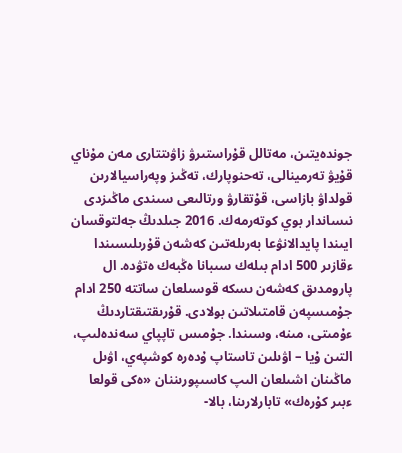جوندەيتىن، مەتالل قۇراستىرۋ زاۋىتتارى مەن مۇناي قۇيۋ تەرمينالى، تەحنوپارك، تەڭىز وپەراسيالارىن قولداۋ بازاسى، قۇتقارۋ ورتالىعى سىندى ماڭىزدى نىساندار بوي كوتەرمەك. 2016 جىلدىڭ جەلتوقسان ايىندا پايدالانۋعا بەرىلەتىن كەشەن قۇرىلىسىندا ءقازىر 500 ادام بىلەك سىبانا ەڭبەك ەتۋدە. ال پارومدىق كەشەن ىسكە قوسىلعان ساتتە 250 ادام جۇمىسپەن قامتىلاتىن بولادى. قۇرىقتىقتاردىڭ ءۇمىتى، مىنە، وسىندا. جۇمىس تاپپاي سەندەلىپ، التىن ۇيا – اۋىلىن تاستاپ ۇدەرە كوشپەي، اۋىل ماڭىنان اشىلعان الىپ كاسىپورىننان «ەكى قولعا ءبىر كۇرەك» تابارلارىنا، بالا-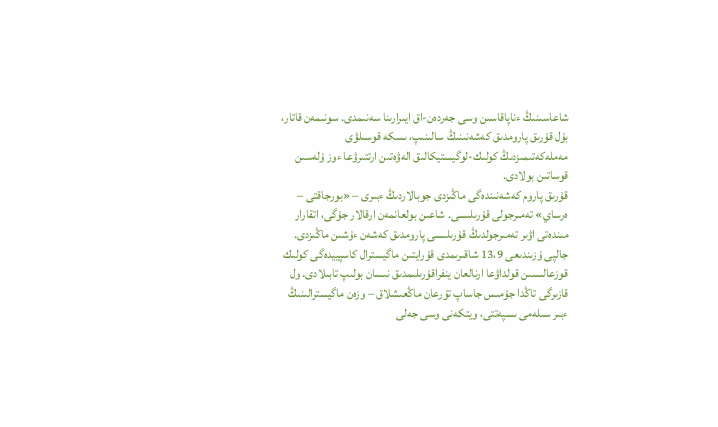شاعاسىنىڭ ءناپاقاسىن وسى جەردەن-اق ايىرارىنا سەنىمدى. سونىمەن قاتار، بۇل قۇرىق پارومدىق كەشەنىنىڭ سالىنىپ، ىسكە قوسىلۋى مەملەكەتىمىزدىڭ كولىك-لوگيستيكالىق الەۋەتىن ارتتىرۋعا ءوز ۇلەسىن قوساتىن بولادى.
قۇرىق پاروم كەشەنىندەگى ماڭىزدى جوبالاردىڭ ءبىرى – «بورجاقتى – ەرساي» تەمىرجولى قۇرىلىسى. شاعىن بولعانمەن ارقالار جۇگى، اتقارار مىندەتى اۋىر تەمىرجولدىڭ قۇرىلىسى پارومدىق كەشەن ءۇشىن ماڭىزدى. جالپى ۇزىندىعى 13،9 شاقىرىمدى قۇرايتىن ماگيسترال كاسپييدەگى كولىك قوزعالىسىن قولداۋعا ارنالعان ينفراقۇرىلىمدىق نىسان بولىپ تابىلادى. ول قازىرگى تاڭدا جۇمىس جاساپ تۇرعان ماڭعىشلاق – وزەن ماگيسترالىنىڭ ءبىر سىلەمى ىسپەتتى، ويتكەنى وسى جەلى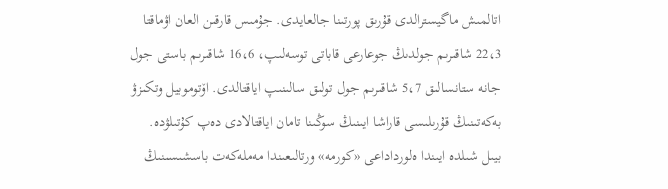اتالمىش ماگيسترالدى قۇرىق پورتىنا جالعايدى. جۇمىس قارقىن العان اۋماقتا 22،3 شاقىرىم جولدىڭ جوعارعى قاباتى توسەلىپ، 16،6 شاقىرىم باستى جول جانە ستانسالىق 5،7 شاقىرىم جول تولىق سالىنىپ اياقتالدى. اۆتوموبيل وتكىزۋ بەكەتىنىڭ قۇرىلىسى قاراشا ايىنىڭ سوڭىنا تامان اياقتالادى دەپ كۇتىلۋدە.
بيىل شىلدە ايىندا ەلورداداعى «كورمە» ورتالىعىندا مەملەكەت باسشىسىنىڭ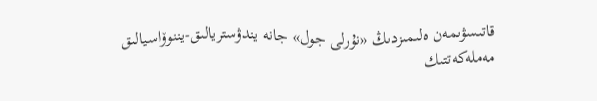قاتىسۋىمەن ەلىمىزدىڭ «نۇرلى جول» جانە يندۋستريالىق-يننوۆاسيالىق مەملەكەتتىك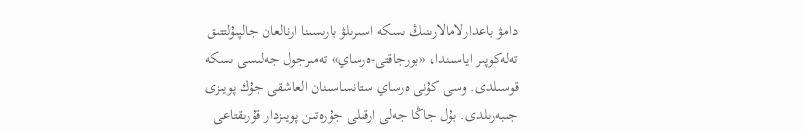دامۋ باعدارلامالارىنىڭ ىسكە اسىرىلۋ بارىسىنا ارنالعان جالپىۇلتتىق تەلەكوپىر اياسىندا، «بورجاقتى-ەرساي» تەمىرجول جەلىسى ىسكە قوسىلدى. وسى كۇنى ەرساي ستانساسىنان العاشقى جۇك پويىزى جىبەرىلدى. بۇل جاڭا جەلى ارقىلى جۇرەتىن پويىزدار قۇرىقتاعى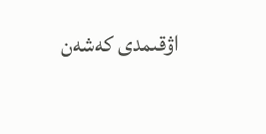اۋقىمدى كەشەن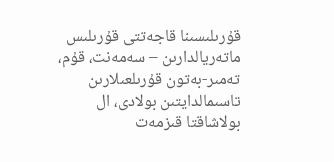قۇرىلىسىنا قاجەتتى قۇرىلىس ماتەريالدارىن – سەمەنت، قۇم، تەمىر-بەتون قۇرىلعىلارىن تاسىمالدايتىن بولادى، ال بولاشاقتا قىزمەت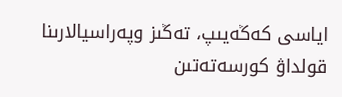اياسى كەڭەيىپ، تەڭىز وپەراسيالارىنا قولداۋ كورسەتەتىن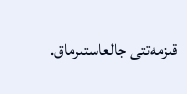قىزمەتتى جالعاستىرماق.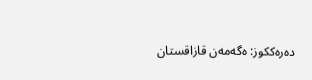دەرەككوز: ەگەمەن قازاقستان